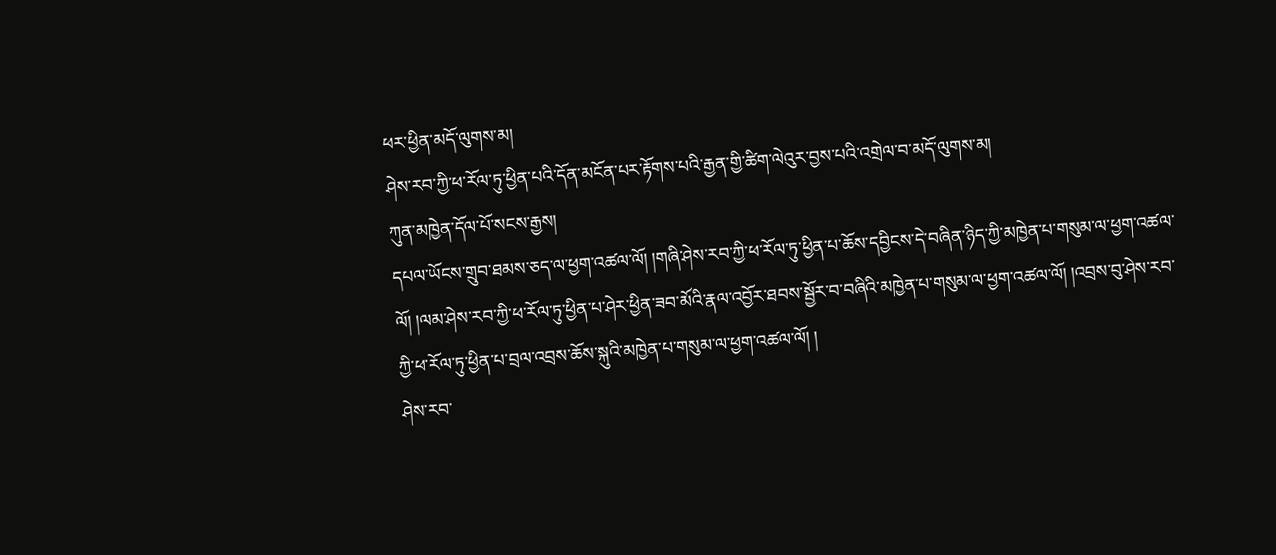ཕར་ཕྱིན་མདོ་ལུགས་མ།
ཤེས་རབ་ཀྱི་ཕ་རོལ་ཏུ་ཕྱིན་པའི་དོན་མངོན་པར་རྟོགས་པའི་རྒྱན་གྱི་ཚིག་ལེའུར་བྱས་པའི་འགྲེལ་བ་མདོ་ལུགས་མ།
ཀུན་མཁྱེན་དོལ་པོ་སངས་རྒྱས།
དཔལ་ཡོངས་གྲུབ་ཐམས་ཅད་ལ་ཕྱག་འཚལ་ལོ། །གཞི་ཤེས་རབ་ཀྱི་ཕ་རོལ་ཏུ་ཕྱིན་པ་ཆོས་དབྱིངས་དེ་བཞིན་ཉིད་ཀྱི་མཁྱེན་པ་གསུམ་ལ་ཕྱག་འཚལ་ལོ། །ལམ་ཤེས་རབ་ཀྱི་ཕ་རོལ་ཏུ་ཕྱིན་པ་ཤེར་ཕྱིན་ཟབ་མོའི་རྣལ་འབྱོར་ཐབས་སྦྱོར་བ་བཞིའི་མཁྱེན་པ་གསུམ་ལ་ཕྱག་འཚལ་ལོ། །འབྲས་བུ་ཤེས་རབ་ཀྱི་ཕ་རོལ་ཏུ་ཕྱིན་པ་བྲལ་འབྲས་ཆོས་སྐུའི་མཁྱེན་པ་གསུམ་ལ་ཕྱག་འཚལ་ལོ། །
ཤེས་རབ་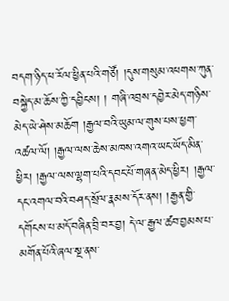བདག་ཉིད་ཕ་རོལ་ཕྱིན་པའི་གཙོ། །དུས་གསུམ་འཕགས་ཀུན་བསྐྱེད་མ་ཆོས་ཀྱི་དབྱིངས། ། གཞི་འབྲས་དབྱེར་མེད་གཉིས་མེད་ཡེ་ཤེས་མཆོག །རྒྱལ་བའི་ཡུམ་ལ་གུས་པས་ཕྱག་འཚལ་ལོ། །རྒྱལ་ལས་ཆེས་མཁས་འགའ་ཡང་ཡོད་མིན་ཕྱིར། །རྒྱལ་ལས་ལྷག་པའི་དབང་པོ་གཞན་མེད་ཕྱིར། །རྒྱལ་དང་འགལ་བའི་བཤད་སྲོལ་རྣམས་དོར་ནས། །རྒྱན་གྱི་དགོངས་པ་མདོ་བཞིན་བྲི་བར་བྱ། དེ་ལ་རྒྱལ་ཚབ་བྱམས་པ་མགོན་པོའི་ཞལ་སྔ་ནས་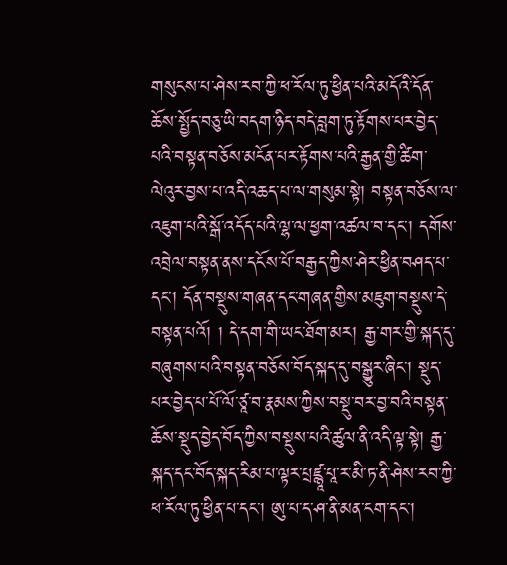གསུངས་པ་ཤེས་རབ་ཀྱི་ཕ་རོལ་ཏུ་ཕྱིན་པའི་མདོའི་དོན་ཆོས་སྤྱོད་བཅུ་ཡི་བདག་ཉིད་བདེ་བླག་ཏུ་རྟོགས་པར་བྱེད་པའི་བསྟན་བཅོས་མངོན་པར་རྟོགས་པའི་རྒྱན་གྱི་ཚིག་ལེའུར་བྱས་པ་འདི་འཆད་པ་ལ་གསུམ་སྟེ། བསྟན་བཅོས་ལ་འཇུག་པའི་སྒོ་འདོད་པའི་ལྷ་ལ་ཕྱག་འཚལ་བ་དང་། དགོས་འབྲེལ་བསྟན་ནས་དངོས་པོ་བརྒྱད་ཀྱིས་ཤེར་ཕྱིན་བཤད་པ་དང་། དོན་བསྡུས་གཞན་དང་གཞན་གྱིས་མཇུག་བསྡུས་དེ་བསྟན་པའོ། ། དེ་དག་གི་ཡང་ཐོག་མར། རྒྱ་གར་གྱི་སྐད་དུ་བཞུགས་པའི་བསྟན་བཅོས་བོད་སྐད་དུ་བསྒྱུར་ཞིང་། སྡུད་པར་བྱེད་པ་པོ་ལོ་ཙཱ་བ་རྣམས་ཀྱིས་བསྡུ་བར་བྱ་བའི་བསྟན་ཆོས་སྡུད་བྱེད་བོད་ཀྱིས་བསྡུས་པའི་ཚུལ་ནི་འདི་ལྟ་སྟེ། རྒྱ་སྐད་དང་བོད་སྐད་རིམ་པ་ལྟར་པྲཛྙཱ་པཱ་ར་མི་ཏ་ནི་ཤེས་རབ་ཀྱི་ཕ་རོལ་ཏུ་ཕྱིན་པ་དང་། ཨུ་པ་ད་ཤ་ནི་མན་ངག་དང་།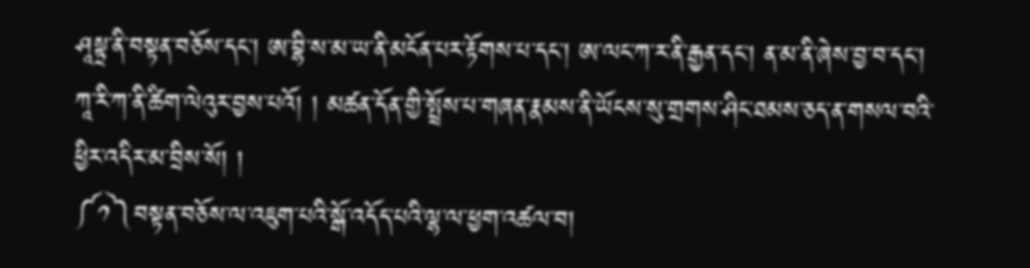ཤཱསྟྲ་ནི་བསྟན་བཅོས་དང་། ཨ་བྷི་ས་མ་ཡ་ནི་མངོན་པར་རྟོགས་པ་དང་། ཨ་ལང་ཀ་ར་ནི་རྒྱན་དང་། ན་མ་ནི་ཞེས་བྱ་བ་དང་། ཀཱ་རི་ཀ་ནི་ཚིག་ལེའུར་བྱས་པའོ། ། མཚན་དོན་གྱི་སྤྲོས་པ་གཞན་རྣམས་ནི་ཡོངས་སུ་གྲགས་ཤིང་ཐམས་ཅད་ན་གསལ་བའི་ཕྱིར་འདིར་མ་བྲིས་སོ། །
༼༡༽བསྟན་བཅོས་ལ་འཇུག་པའི་སྒོ་འདོད་པའི་ལྷ་ལ་ཕྱག་འཚལ་བ།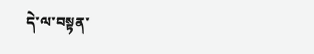དེ་ལ་བསྟན་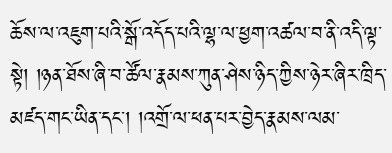ཆོས་ལ་འཇུག་པའི་སྒོ་འདོད་པའི་ལྷ་ལ་ཕྱག་འཚལ་བ་ནི་འདི་ལྟ་སྟེ། །ཉན་ཐོས་ཞི་བ་ཚོལ་རྣམས་ཀུན་ཤེས་ཉིད་ཀྱིས་ཉེར་ཞིར་ཁྲིད་མཛད་གང་ཡིན་དང་། །འགྲོ་ལ་ཕན་པར་བྱེད་རྣམས་ལམ་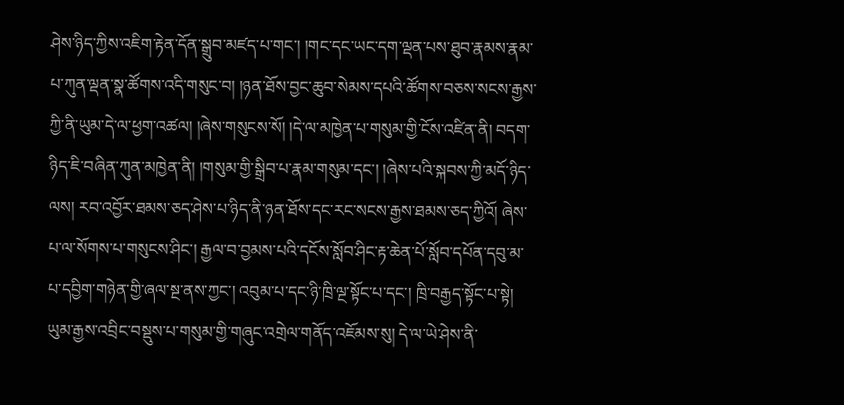ཤེས་ཉིད་ཀྱིས་འཇིག་རྟེན་དོན་སྒྲུབ་མཛད་པ་གང་། །གང་དང་ཡང་དག་ལྡན་པས་ཐུབ་རྣམས་རྣམ་པ་ཀུན་ལྡན་སྣ་ཚོགས་འདི་གསུང་བ། །ཉན་ཐོས་བྱང་ཆུབ་སེམས་དཔའི་ཚོགས་བཅས་སངས་རྒྱས་ཀྱི་ནི་ཡུམ་དེ་ལ་ཕྱག་འཚལ། །ཞེས་གསུངས་སོ། །དེ་ལ་མཁྱེན་པ་གསུམ་གྱི་ངོས་འཛིན་ནི། བདག་ཉིད་ཇི་བཞིན་ཀུན་མཁྱེན་ནི། །གསུམ་གྱི་སྒྲིབ་པ་རྣམ་གསུམ་དང་། །ཞེས་པའི་སྐབས་ཀྱི་མདོ་ཉིད་ལས། རབ་འབྱོར་ཐམས་ཅད་ཤེས་པ་ཉིད་ནི་ཉན་ཐོས་དང་རང་སངས་རྒྱས་ཐམས་ཅད་ཀྱིའོ། ཞེས་པ་ལ་སོགས་པ་གསུངས་ཤིང་། རྒྱལ་བ་བྱམས་པའི་དངོས་སློབ་ཤིང་རྟ་ཆེན་པོ་སློབ་དཔོན་དབུ་མ་པ་དབྱིག་གཉེན་གྱི་ཞལ་སྔ་ནས་ཀྱང་། འབུམ་པ་དང་ཉི་ཁྲི་ལྔ་སྟོང་པ་དང་། ཁྲི་བརྒྱད་སྟོང་པ་སྟེ། ཡུམ་རྒྱས་འབྲིང་བསྡུས་པ་གསུམ་གྱི་གཞུང་འགྲེལ་གནོད་འཇོམས་སུ། དེ་ལ་ཡེ་ཤེས་ནི་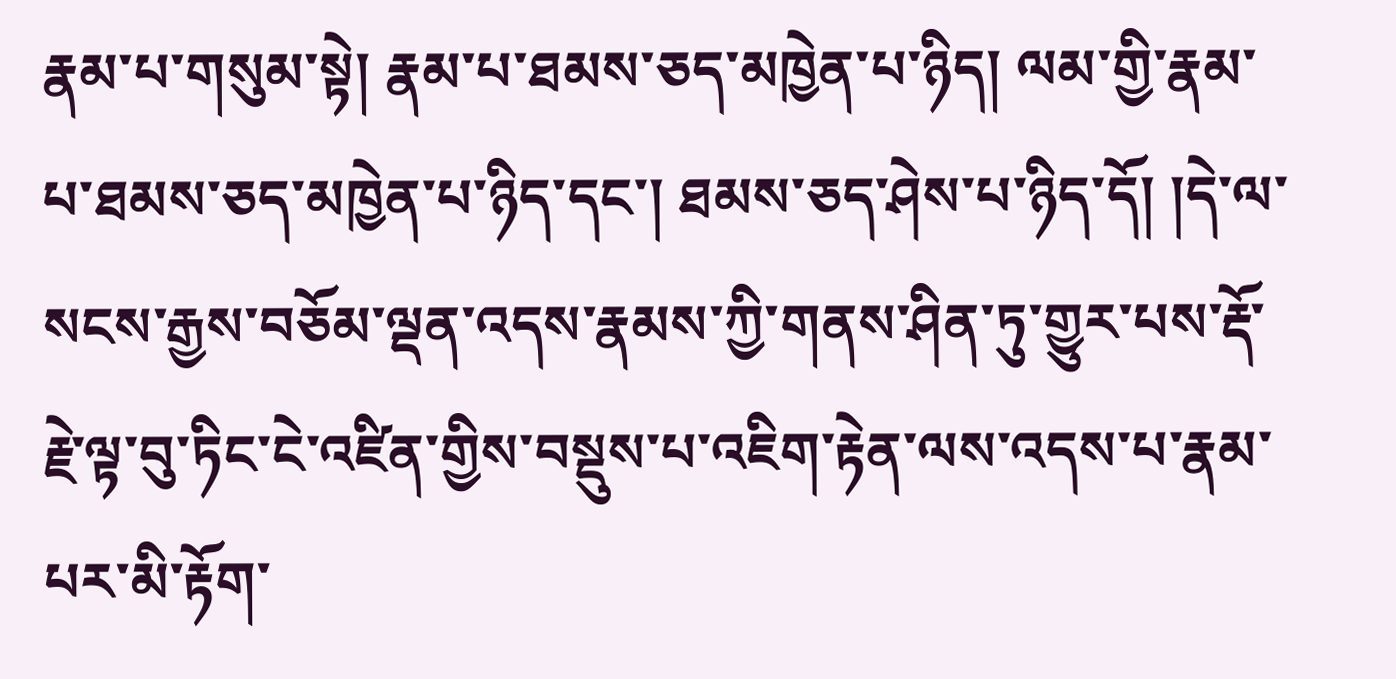རྣམ་པ་གསུམ་སྟེ། རྣམ་པ་ཐམས་ཅད་མཁྱེན་པ་ཉིད། ལམ་གྱི་རྣམ་པ་ཐམས་ཅད་མཁྱེན་པ་ཉིད་དང་། ཐམས་ཅད་ཤེས་པ་ཉིད་དོ། །དེ་ལ་སངས་རྒྱས་བཅོམ་ལྡན་འདས་རྣམས་ཀྱི་གནས་ཤིན་ཏུ་གྱུར་པས་རྡོ་རྗེ་ལྟ་བུ་ཏིང་ངེ་འཛིན་གྱིས་བསྡུས་པ་འཇིག་རྟེན་ལས་འདས་པ་རྣམ་པར་མི་རྟོག་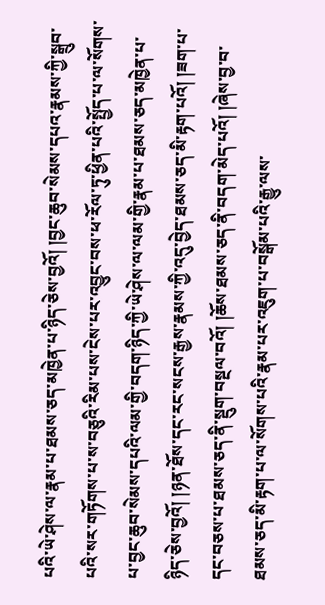པའི་ཡེ་ཤེས་ལ་རྣམ་པ་ཐམས་ཅད་མཁྱེན་པ་ཉིད་ཅེས་བྱའོ། །བྱང་ཆུབ་སེམས་དཔའ་རྣམས་ཀྱི་སྒྲུབ་པའི་སར་གཏོགས་པ་ས་བཅུའི་རིམ་པས་ངེས་པར་འབྱུང་བས་ཕ་རོལ་ཏུ་ཕྱིན་པའི་སྤྱོད་པ་ལ་སོགས་པ་བྱང་ཆུབ་སེམས་དཔའི་ལམ་གྱི་བདག་ཉིད་ཀྱི་ཡེ་ཤེས་ལ་ལམ་གྱི་རྣམ་པ་ཐམས་ཅད་མཁྱེན་པ་ཉིད་ཅེས་བྱའོ། །ཉན་ཐོས་དང་རང་སངས་རྒྱས་རྣམས་ཀྱི་འདུ་བྱེད་ཐམས་ཅད་མི་རྟག་པའོ། །ཟག་པ་དང་བཅས་པ་ཐམས་ཅད་ནི་སྡུག་བསྔལ་བའོ། །ཆོས་ཐམས་ཅད་ནི་བདག་མེད་པའོ། །ཞེས་བྱ་བ་ཐམས་ཅད་མི་རྟག་པ་ལ་སོགས་པའི་རྣམ་པར་འཇུག་པ་བསྒོམ་པའི་རྒྱུ་ལས་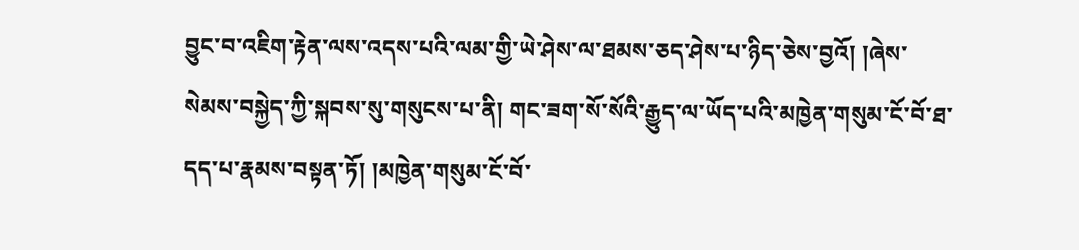བྱུང་བ་འཇིག་རྟེན་ལས་འདས་པའི་ལམ་གྱི་ཡེ་ཤེས་ལ་ཐམས་ཅད་ཤེས་པ་ཉིད་ཅེས་བྱའོ། །ཞེས་སེམས་བསྐྱེད་ཀྱི་སྐབས་སུ་གསུངས་པ་ནི། གང་ཟག་སོ་སོའི་རྒྱུད་ལ་ཡོད་པའི་མཁྱེན་གསུམ་ངོ་བོ་ཐ་དད་པ་རྣམས་བསྟན་ཏོ། །མཁྱེན་གསུམ་ངོ་བོ་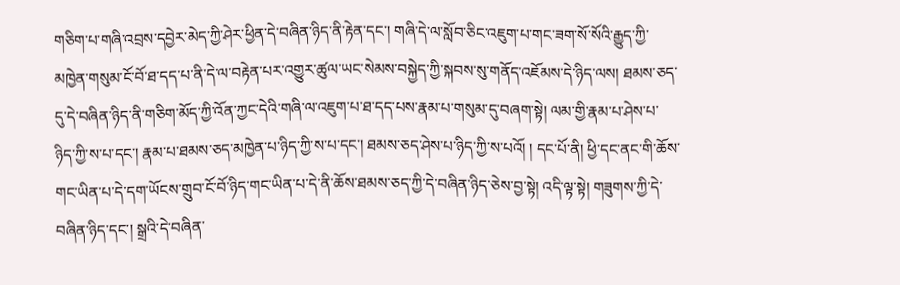གཅིག་པ་གཞི་འབྲས་དབྱེར་མེད་ཀྱི་ཤེར་ཕྱིན་དེ་བཞིན་ཉིད་ནི་རྟེན་དང་། གཞི་དེ་ལ་སློབ་ཅིང་འཇུག་པ་གང་ཟག་སོ་སོའི་རྒྱུད་ཀྱི་མཁྱེན་གསུམ་ངོ་བོ་ཐ་དད་པ་ནི་དེ་ལ་བརྟེན་པར་འགྱུར་ཚུལ་ཡང་སེམས་བསྐྱེད་ཀྱི་སྐབས་སུ་གནོད་འཇོམས་དེ་ཉིད་ལས། ཐམས་ཅད་དུ་དེ་བཞིན་ཉིད་ནི་གཅིག་མོད་ཀྱི་འོན་ཀྱང་དེའི་གཞི་ལ་འཇུག་པ་ཐ་དད་པས་རྣམ་པ་གསུམ་དུ་བཞག་སྟེ། ལམ་གྱི་རྣམ་པ་ཤེས་པ་ཉིད་ཀྱི་ས་པ་དང་། རྣམ་པ་ཐམས་ཅད་མཁྱེན་པ་ཉིད་ཀྱི་ས་པ་དང་། ཐམས་ཅད་ཤེས་པ་ཉིད་ཀྱི་ས་པའོ། ། དང་པོ་ནི། ཕྱི་དང་ནང་གི་ཆོས་གང་ཡིན་པ་དེ་དག་ཡོངས་གྲུབ་ངོ་བོ་ཉིད་གང་ཡིན་པ་དེ་ནི་ཆོས་ཐམས་ཅད་ཀྱི་དེ་བཞིན་ཉིད་ཅེས་བྱ་སྟེ། འདི་ལྟ་སྟེ། གཟུགས་ཀྱི་དེ་བཞིན་ཉིད་དང་། སྒྲའི་དེ་བཞིན་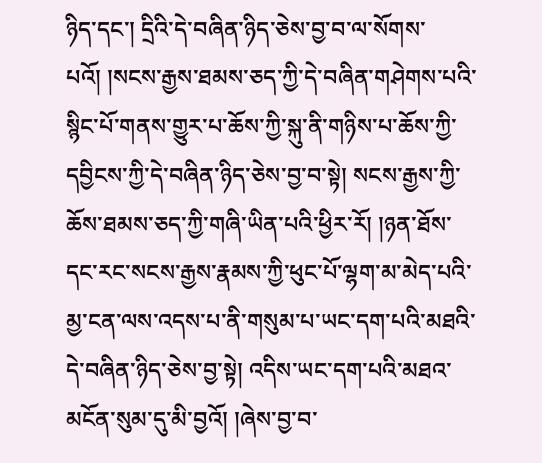ཉིད་དང་། དྲིའི་དེ་བཞིན་ཉིད་ཅེས་བྱ་བ་ལ་སོགས་པའོ། །སངས་རྒྱས་ཐམས་ཅད་ཀྱི་དེ་བཞིན་གཤེགས་པའི་སྙིང་པོ་གནས་གྱུར་པ་ཆོས་ཀྱི་སྐུ་ནི་གཉིས་པ་ཆོས་ཀྱི་དབྱིངས་ཀྱི་དེ་བཞིན་ཉིད་ཅེས་བྱ་བ་སྟེ། སངས་རྒྱས་ཀྱི་ཆོས་ཐམས་ཅད་ཀྱི་གཞི་ཡིན་པའི་ཕྱིར་རོ། །ཉན་ཐོས་དང་རང་སངས་རྒྱས་རྣམས་ཀྱི་ཕུང་པོ་ལྷག་མ་མེད་པའི་མྱ་ངན་ལས་འདས་པ་ནི་གསུམ་པ་ཡང་དག་པའི་མཐའི་དེ་བཞིན་ཉིད་ཅེས་བྱ་སྟེ། འདིས་ཡང་དག་པའི་མཐའ་མངོན་སུམ་དུ་མི་བྱའོ། །ཞེས་བྱ་བ་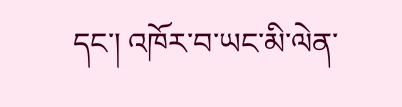དང་། འཁོར་བ་ཡང་མི་ལེན་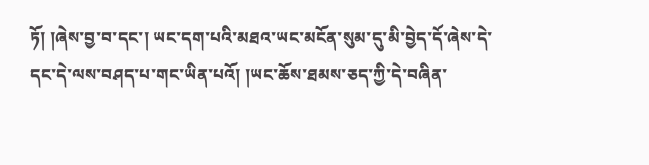ཏོ། །ཞེས་བྱ་བ་དང་། ཡང་དག་པའི་མཐའ་ཡང་མངོན་སུམ་དུ་མི་བྱེད་དོ་ཞེས་དེ་དང་དེ་ལས་བཤད་པ་གང་ཡིན་པའོ། །ཡང་ཆོས་ཐམས་ཅད་ཀྱི་དེ་བཞིན་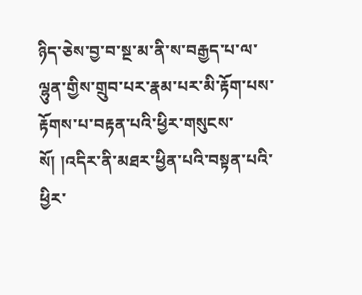ཉིད་ཅེས་བྱ་བ་སྔ་མ་ནི་ས་བརྒྱད་པ་ལ་ལྷུན་གྱིས་གྲུབ་པར་རྣམ་པར་མི་རྟོག་པས་རྟོགས་པ་བརྟན་པའི་ཕྱིར་གསུངས་སོ། །འདིར་ནི་མཐར་ཕྱིན་པའི་བསྟན་པའི་ཕྱིར་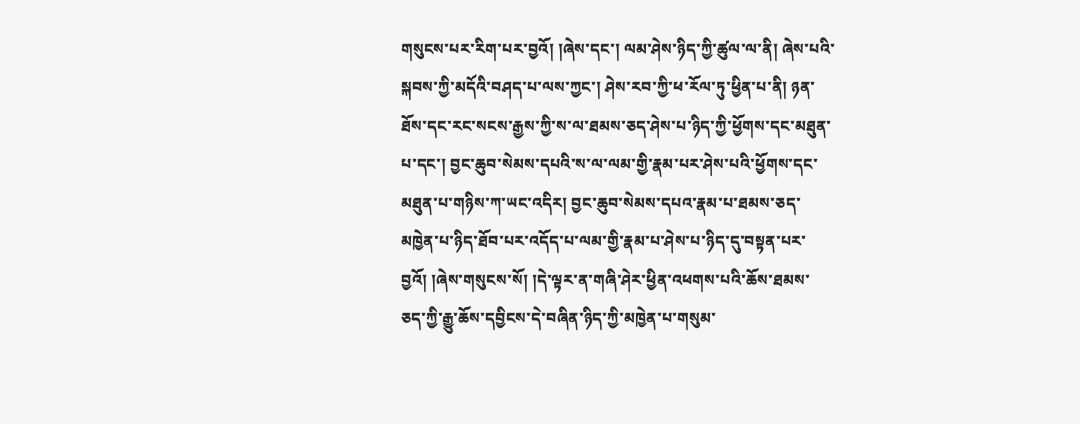གསུངས་པར་རིག་པར་བྱའོ། །ཞེས་དང་། ལམ་ཤེས་ཉིད་ཀྱི་ཚུལ་ལ་ནི། ཞེས་པའི་སྐབས་ཀྱི་མདོའི་བཤད་པ་ལས་ཀྱང་། ཤེས་རབ་ཀྱི་ཕ་རོལ་ཏུ་ཕྱིན་པ་ནི། ཉན་ཐོས་དང་རང་སངས་རྒྱས་ཀྱི་ས་ལ་ཐམས་ཅད་ཤེས་པ་ཉིད་ཀྱི་ཕྱོགས་དང་མཐུན་པ་དང་། བྱང་ཆུབ་སེམས་དཔའི་ས་ལ་ལམ་གྱི་རྣམ་པར་ཤེས་པའི་ཕྱོགས་དང་མཐུན་པ་གཉིས་ཀ་ཡང་འདིར། བྱང་ཆུབ་སེམས་དཔའ་རྣམ་པ་ཐམས་ཅད་མཁྱེན་པ་ཉིད་ཐོབ་པར་འདོད་པ་ལམ་གྱི་རྣམ་པ་ཤེས་པ་ཉིད་དུ་བསྟན་པར་བྱའོ། །ཞེས་གསུངས་སོ། །དེ་ལྟར་ན་གཞི་ཤེར་ཕྱིན་འཕགས་པའི་ཆོས་ཐམས་ཅད་ཀྱི་རྒྱུ་ཆོས་དབྱིངས་དེ་བཞིན་ཉིད་ཀྱི་མཁྱེན་པ་གསུམ་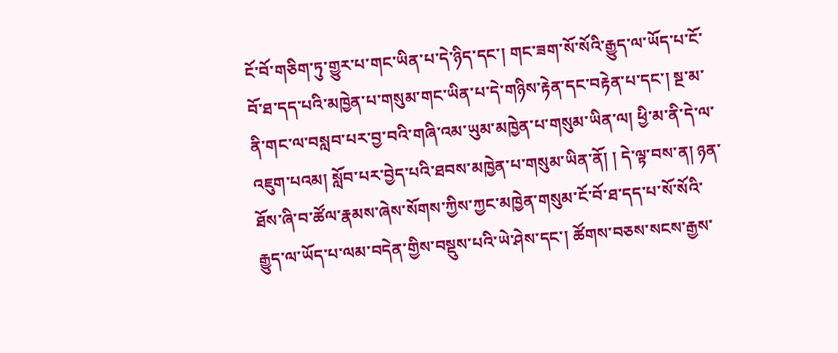ངོ་བོ་གཅིག་ཏུ་གྱུར་པ་གང་ཡིན་པ་དེ་ཉིད་དང་། གང་ཟག་སོ་སོའི་རྒྱུད་ལ་ཡོད་པ་ངོ་བོ་ཐ་དད་པའི་མཁྱེན་པ་གསུམ་གང་ཡིན་པ་དེ་གཉིས་རྟེན་དང་བརྟེན་པ་དང་། སྔ་མ་ནི་གང་ལ་བསླབ་པར་བྱ་བའི་གཞི་འམ་ཡུམ་མཁྱེན་པ་གསུམ་ཡིན་ལ། ཕྱི་མ་ནི་དེ་ལ་འཇུག་པའམ། སློབ་པར་བྱེད་པའི་ཐབས་མཁྱེན་པ་གསུམ་ཡིན་ནོ། ། དེ་ལྟ་བས་ན། ཉན་ཐོས་ཞི་བ་ཚོལ་རྣམས་ཞེས་སོགས་ཀྱིས་ཀྱང་མཁྱེན་གསུམ་ངོ་བོ་ཐ་དད་པ་སོ་སོའི་རྒྱུད་ལ་ཡོད་པ་ལམ་བདེན་གྱིས་བསྡུས་པའི་ཡེ་ཤེས་དང་། ཚོགས་བཅས་སངས་རྒྱས་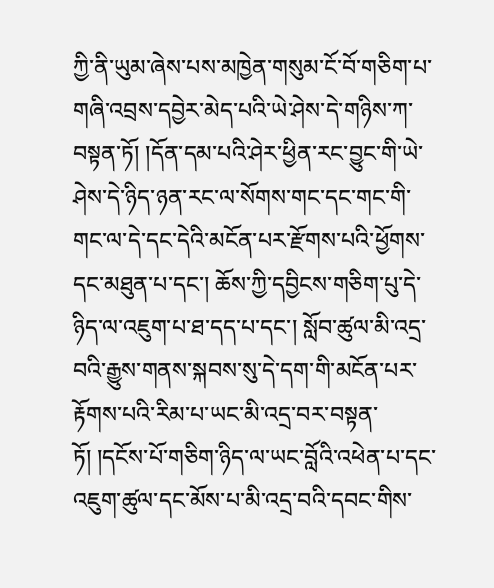ཀྱི་ནི་ཡུམ་ཞེས་པས་མཁྱེན་གསུམ་ངོ་བོ་གཅིག་པ་གཞི་འབྲས་དབྱེར་མེད་པའི་ཡེ་ཤེས་དེ་གཉིས་ཀ་བསྟན་ཏོ། །དོན་དམ་པའི་ཤེར་ཕྱིན་རང་བྱུང་གི་ཡེ་ཤེས་དེ་ཉིད་ཉན་རང་ལ་སོགས་གང་དང་གང་གི་གང་ལ་དེ་དང་དེའི་མངོན་པར་རྫོགས་པའི་ཕྱོགས་དང་མཐུན་པ་དང་། ཆོས་ཀྱི་དབྱིངས་གཅིག་པུ་དེ་ཉིད་ལ་འཇུག་པ་ཐ་དད་པ་དང་། སློབ་ཚུལ་མི་འདྲ་བའི་རྒྱུས་གནས་སྐབས་སུ་དེ་དག་གི་མངོན་པར་རྟོགས་པའི་རིམ་པ་ཡང་མི་འདྲ་བར་བསྟན་ཏོ། །དངོས་པོ་གཅིག་ཉིད་ལ་ཡང་བློའི་འཕེན་པ་དང་འཇུག་ཚུལ་དང་མོས་པ་མི་འདྲ་བའི་དབང་གིས་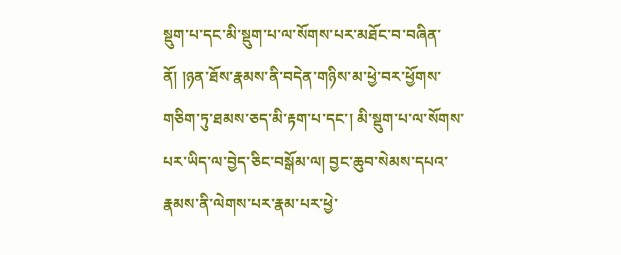སྡུག་པ་དང་མི་སྡུག་པ་ལ་སོགས་པར་མཐོང་བ་བཞིན་ནོ། །ཉན་ཐོས་རྣམས་ནི་བདེན་གཉིས་མ་ཕྱེ་བར་ཕྱོགས་གཅིག་ཏུ་ཐམས་ཅད་མི་རྟག་པ་དང་། མི་སྡུག་པ་ལ་སོགས་པར་ཡིད་ལ་བྱེད་ཅིང་བསྒོམ་ལ། བྱང་ཆུབ་སེམས་དཔའ་རྣམས་ནི་ལེགས་པར་རྣམ་པར་ཕྱེ་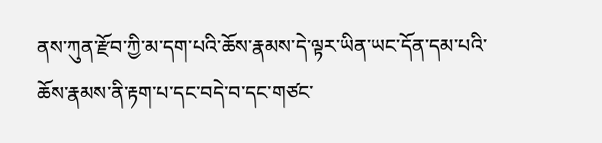ནས་ཀུན་རྫོབ་ཀྱི་མ་དག་པའི་ཆོས་རྣམས་དེ་ལྟར་ཡིན་ཡང་དོན་དམ་པའི་ཆོས་རྣམས་ནི་རྟག་པ་དང་བདེ་བ་དང་གཙང་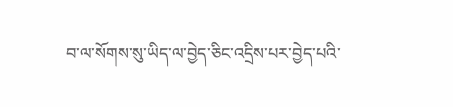བ་ལ་སོགས་སུ་ཡིད་ལ་བྱེད་ཅིང་འདྲིས་པར་བྱེད་པའི་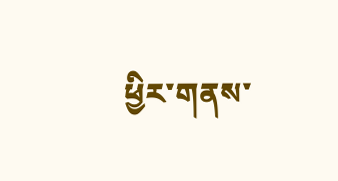ཕྱིར་གནས་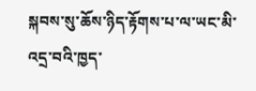སྐབས་སུ་ཆོས་ཉིད་རྟོགས་པ་ལ་ཡང་མི་འདྲ་བའི་ཁྱད་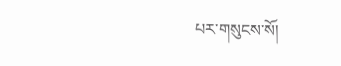པར་གསུངས་སོ།